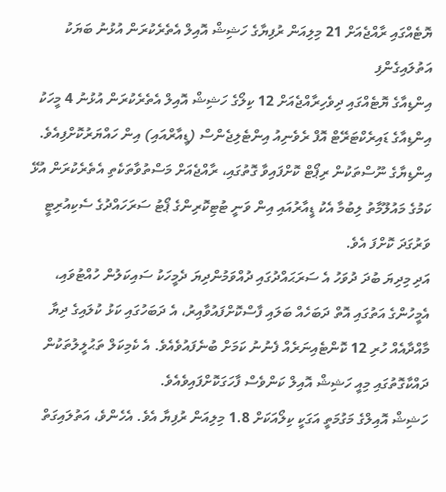ޔޮޓެއްގައި ރާއްޖެއަށް 21 މިލިއަން ރުފިޔާގެ ހަޝިޝް އޮއިލް އެތެރެކުރަން އުޅުނު ބަޔަކު އަތުލައިގެންފި
އިންޑިއާގެ ޔޮޓެއްގައި ދިވެހިރާއްޖެއަށް 12 ކިލޯގެ ހަޝިޝް އޮއިލް އެތެރެކުރަން އުޅުނު 4 މީހަކު އިންޑިއާގެ ޑައިރެކްޓަރޭޓް އޮފް ރެވެނިއު އިންޓެލިޖެންސް (ޑީއާރްއައި) އިން ހައްޔަރުކޮށްފިއެވެ.
އިންޑިޔާގެ ނޫސްތަކުން ރިޕޯޓް ކޮށްފައިވާ ގޮތުގައި، ރާއްޖެއަށް މަސްތުވާތަކެތި އެތެރެކުރަން އުޅޭ ކަމުގެ މައުލޫމާތު ލިބުމާ އެކު ޑީއާރުއައި އިން ވަނީ ޓުޓިކޮރިންގެ ޕޯޓު ސަރަހައްދުގެ ސެކިއުރިޓީ ވަރުގަދަ ކޮށްފަ އެވެ.
އަދި މިދިޔަ ބުދަ ދުވަހު އެ ސަރަޙައްދުގައި ދުއްވަމުންދިޔަ ދެމީހަކު ސައިކަލުން ހުއްޓުވައި، އެމީހުންގެ އަތުގައި އޮތް ދަބަހެއް ބަލައި ފާސްކޮށްފައުވާއިރު، އެ ދަބަހުގައި ކަޅު ކުލައިގެ ދިޔާ މާއްދާއެއް ހުރި 12 ކޮންޓެއިނަރެއް ފެނުނު ކަމަށް ބުނެފައުވެއެވެ. އެ ކެމިކަލް ތަޙުލީލުތަކުން ދައްކާގޮތުގައި މިއީ ހަޝިޝް އޮއިލް ކަންވެސް ފާހަގަކޮށްފައިވެއެވެ.
ހަޝިޝް އޮއިލްގެ މަގުމަތީ އަގަކީ ކިލޯއަކަށް 1.8 މިލިއަން ރުފިޔާ އެވެ. އެހެންވެ، އަތުލައިގަތް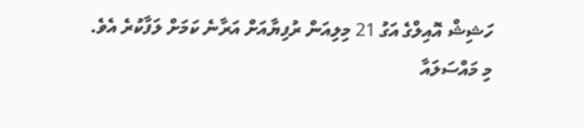ހަޝިޝް އޮއިލްގެ އަގު 21 މިލިއަން ރުފިޔާއަށް އަރާނެ ކަމަށް ލަފާކުރެ އެވެ.
މި މައްސަލައާ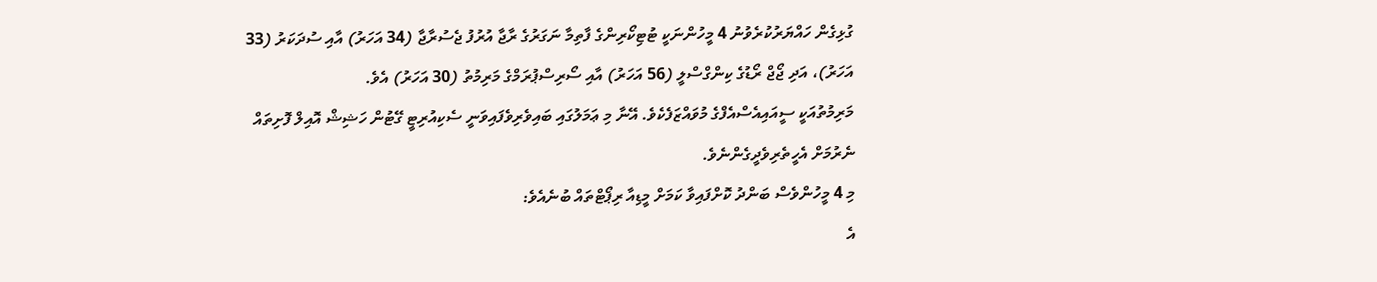ގުޅިގެން ހައްޔަރުކުރެވުނު 4 މީހުންނަކީ ޓުޓިކޯރިންގެ ފާތިމާ ނަގަރުގެ ރާޖާ އުރުފު ޖެސުރާޖާ (34 އަހަރު) އާއި ސުދަކަރު (33 އަހަރު)، އަދި ޖޯޖް ރޯޑުގެ ކިންގްސްލީ (56 އަހަރު) އާއި ސޯރިސްޕުރަމްގެ މަރިމުތު (30 އަހަރު) އެވެ.
މަރިމުތުއަކީ ސީއައިއެސްއެފްގެ މުވައްޒަފެކެވެ. އޭނާ މި ޢަމަލުގައި ބައިވެރިވެފައިވަނީ ސެކިއުރިޓީ ގޭޓުން ހަޝިޝް އޮއިލް ފޮށިތައް ނެރުމަށް އެހީތެރިވެދީގެންނެވެ.
މި 4 މީހުންވެސް ބަންދު ކޮށްފައިވާ ކަމަށް މީޑިއާ ރިޕޯޓްތައް ބުނެއެވެ:
އެ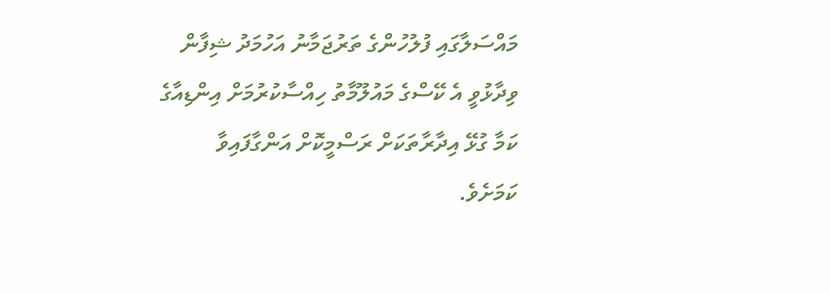މައްސަލާގައި ފުލުހުންގެ ތަރުޖަމާނު އަހުމަދު ޝިފާން ވިދާޅުވީ އެ ކޭސްގެ މައުލޫމާތު ހިއްސާކުރުމަށް އިންޑިއާގެ ކަމާ ގުޅޭ އިދާރާތަކަށް ރަސްމީކޮށް އަންގާފައިވާ ކަމަށެވެ.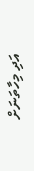އަދި މިހާތަނަށް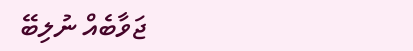ޖަވާބެއް ނުލިބޭ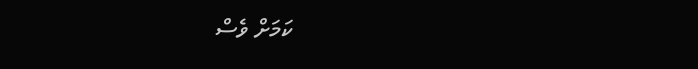ކަމަށް ވެސް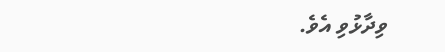ވިދާޅުވި އެވެ.